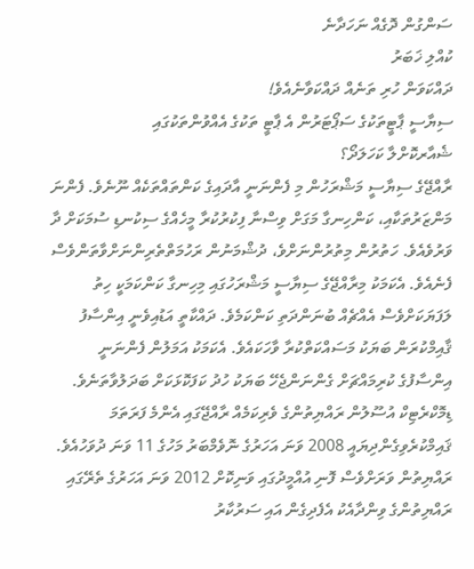ސަންގުން ދޮގެއް ނަހަދާނެ
ކުއްލި ޚަބަރު
ދައްކަވަން ހުރި ތަނެއް ދައްކަވާނެއެވެ!
ސިޔާސީ ޕާޓީތަކުގެ ސަޕޯޓަރުން އެ ޕާޓީ ތަކުގެ އެއްވުންތަކުގައި
ޝެއާރކޮށްލާ ކަހަލަދޯ؟
ރާއްޖޭގެ ސިޔާސީ މަޝްރަހުން މި ފެންނަނީ އާދައިގެ ކަންތައްތަކެއް ނޫނެވެ. ފެންނަ މަންޒަރުތަކާއި، ކަންހިނގާ މަގަށް ވިސްނާ ފިކުރުކުރާ މީހެއްގެ ސިކުނޑި ސުމަކަށް ދާ ވަރުވެއެވެ. ހަތުރުން މިތުރުންނަށްވެ، ދުޝްމަނުން ރަހުމަތްތެރިންނަށްވާތަންވެސް ފެނެއެވެ. އެކަމަކު މިރާއްޖޭގެ ސިޔާސީ މަޝްރަހުގައި މިހިނގާ ކަންކަމަކީ ހިތު ލަފަޔަކަށްވެސް އެއްޗެއް ބުނަންދަތި ކަންކަމެވެ. ދައްކާތީ އަޑުއިވެނީ އިންސާފު ޤާއިމްކުރަން ބަޔަކު މަސައްކަތްކުރާ ވާހަކައެވެ. އެކަމަކު އަމަލުން ފެންނަނީ އިންސާފުގެ ކުރިމައްޗަށް ގެންނަންޖެހޭ ބަޔަކު ހުދު ކަފަކޮޅަކަށް ބަދަލުވާތަނެވެ.
ޑިމޮކްރެޓިކް އުސޫލުން ރައްޔިތުންގެ ވެރިކަމެއް ރާއްޖޭގައި އެންމެ ފަރަތަމަ ޤައިމްކުރެވިގެންދިޔައީ 2008 ވަނަ އަހަރުގެ ނޮވެމްބަރު މަހުގެ 11 ވަނަ ދުވަހުއެވެ. ރައްޔިތުން ވަރަށްވެސް ފޮނި އުއްމީދުގައި ވަނިކޮށް 2012 ވަނަ އަހަރުގެ ތެރޭގައި ރައްޔިތުންގެ ވިންދާއެކު އެފެދިގެން އައި ސަރުކާރު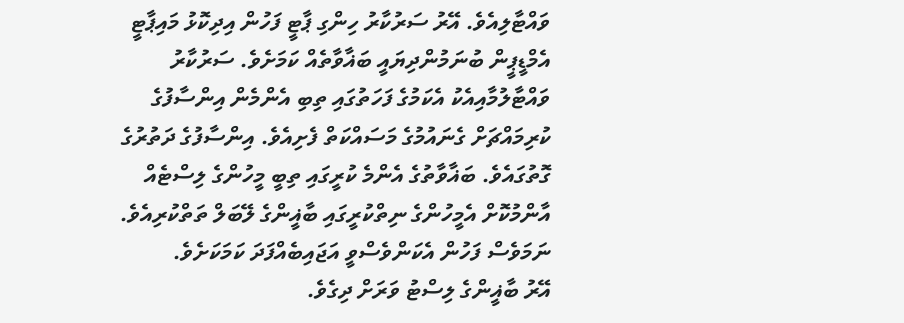ވައްޓާލިއެވެ. އޭރު ސަރުކާރު ހިންގި ޕާޓީ ފަހުން އިދިކޮޅު މައިޕާޓީ އެމްޑީޕީން ބުނަމުންދިޔައީ ބަޣާވާތެއް ކަމަށެވެ. ސަރުކާރު ވައްޓާލުމާއިއެކު އެކަމުގެ ފަހަތުގައި ތިބި އެންމެން އިންސާފުގެ ކުރިމައްޗަށް ގެނައުމުގެ މަސައްކަތް ފެށިއެވެ. އިންސާފުގެ ދަތުރުގެ ގޮތުގައެވެ. ބަޣާވާތުގެ އެންމެ ކުރީގައި ތިބީ މީހުންގެ ލިސްޓެއް އާންމުކޮށް އެމީހުންގެ ނިތްކުރީގައި ބާޣީންގެ ލޭބަލް ތަތްކުރިއެވެ. ނަމަވެސް ފަހުން އެކަންވެސްވީ އަޖައިބެއްފަދަ ކަމަކަށެވެ.
އޭރު ބާޣީންގެ ލިސްޓު ވަރަށް ދިގެވެ.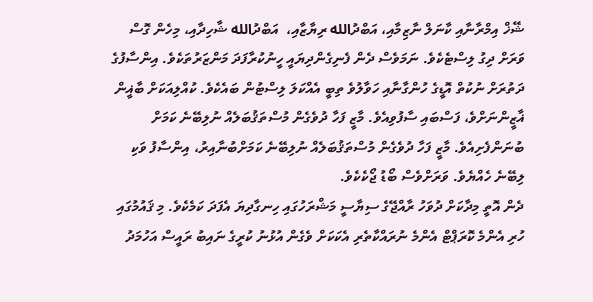ޝޭޚް އިމްރާނާއި ކާނަލް ނާޒިމާއި، އަބްދުالله ރިޔާޒާއި،  އަބްދުالله ޝާހިދާއި، މިހެން ގޮސް ވަރަށް ދިގު ލިސްޓެކެވެ. ނަމަވެސް ދެން ފެނިގެންދިޔައީ ހީނުކުރާފަދަ މަންޒަރުތަކެވެ. އިންސާފުގެ ދަތުރަށް ނުކުތް އޮޑީގެ ހުންގާނާއި ހަވާލުވެ ތިބީ އެއްކަލަ ލިސްޓުން ބައެކެވެ. ކުއްލިއަކަށް ބާޣީން ޣާޒީންނަށްވެ، ފަސްބައި ސާފުވިއެވެ. މާޒީ ފަހާ ދުވެގެން މުސްތަޤުބަލެއް ނުލިބޭނެ ކަމަށް ބުނަންފެށިއެވެ. މާޒީ ފަހާ ދުވެގެން މުސްތަޤުބަލެއް ނުލިބޭނެ ކަމަށްބުނާއިރު، އިންސާފު ވަކި ލިބޭނެ ހެއްޔެވެ. ވަރަށްވެސް ބޯޑު ޖޯކެކެވެ.
ދެން އޮތީ މިދާކަށް ދުވަހު ރާއްޖޭގެ ސިޔާސީ މަޝްރަހުގައި ހިނގާދިޔަ އެފަދަ ކަމެކެވެ. މި ޤައުމުގައި ހުރި އެންމެ ކޮރަޕްޓް އެންމެ ނުރައްކާތެރި އެކަކަށް ވެގެން އުޅުނު ކުރީގެ ނައިބު ރައީސް އަހުމަދު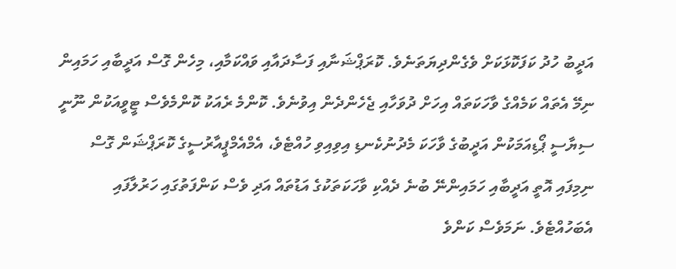އަދީބު ހުދު ކަފަކޮޅަކަށް ވެގެންދިޔަތަނެވެ. ކޮރަޕްޝަނާއި ފަސާދައާއި ވައްކަމާއި، މިހެން ގޮސް އަދީބާއި ހަމައިން ނިމޭ އެތައް ކަމެއްގެ ވާހަކަތައް އިހަށް ދުވަހާއި ޖެހެންދެން އިވުނެވެ. ކޮންމެ ރެއަކު ކޮންމެވެސް ޓީވީއަކުން ނޫނީ ސިޔާސީ ޕޯޑިއަމަކުން އަދީބުގެ ވާހަކަ މެދުނުކެނޑި އިވިއިވި ހުއްޓެވެ، އެމްއެމްޕީއާރުސީގެ ކޮރަޕްޝަން ގޮސް ނިމިފައި އޮތީ އަދީބާއި ހަމައިންނޭ ބުނެ ދެއްކި ވާހަކަތަކުގެ އަޑުތައް އަދި ވެސް ކަންފަތުގައި ހަރުލާފައި އެބަހުއްޓެވެ. ނަމަވެސް ކަންވެ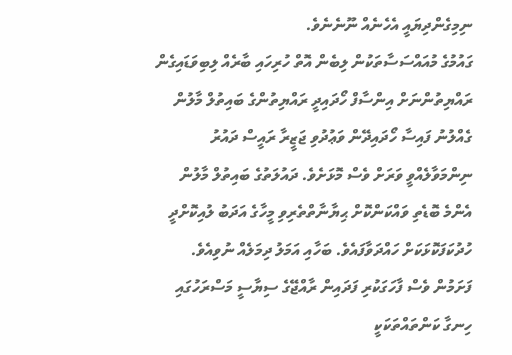ނިމިގެންދިޔައީ އެހެނެއް ނޫނެނެވެ.
ގައުމުގެ މުއައްސަސާތަކުން ލިބެން އޮތް ހުރިހައި ބާރެއް ލިބިވަޑައިގެން ރައްޔިތުންނަށް އިންސާފް ހޯދައިދީ ރައްޔިތުންގެ ބައިތުލް މާލުން ގެއްލުނު ފައިސާ ހޯދައިދޭން ވަޢުދުވި ޖަޒީރާ ރައީސް ދައުރު ނިންމަވާލެއްވީ ވަރަށް ވެސް މޮޅަށެވެ. ދައުލަތުގެ ބައިތުލް މާލުން އެންމެ ބޮޑެތި ވައްކަންކޮށް ޙިޔާނާތްތެރިވި މީހާގެ އަދަބު ލުއިކޮށްދީ ހުދުކަފަކޮޅަކަށް ހައްދަވާފައެވެ. ބަހާއި އަމަލު ދިމަލެއް ނުވިއެވެ.
ފަށަމުން ވެސް ފާހަގަކުރި ފަދައިން ރާއްޖޭގެ ސިޔާސީ މަސްރަހުގައި ހިނގާ ކަންތައްތަކަކީ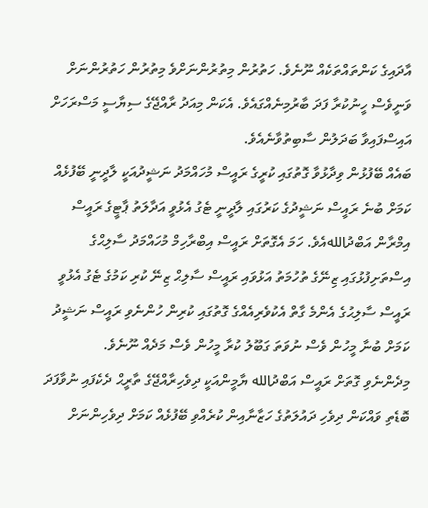އާދައިގެ ކަންތައްތަކެއް ނޫނެވެ. ހަތުރުން މިތުރުންނަށްވެ މިތުރުން ހަތުރުންނަށް ވަނީވެސް ހީނުކުރާ ފަދަ ބާރުމިނެއްގައެވެ. އެކަން މިއަދު ރާއްޖޭގެ ސިޔާސީ މަސްރަހަށް އައިސްފައިވާ ބަދަލުން ސާބިތުވާނެއެވެ.
ބައެއް ބޭފުޅުން ވިދާޅުވާ ގޮތުގައި ކުރީގެ ރައީސް މުހައްމަދު ނަޝީދުއަކީ ލާދީނީ ބޭފުޅެއް ކަމަށް ބުނެ ރައީސް ނަޝީދުގެ ކަރުގައި ލާދީނީ ޓެގު އެޅުވީ އަދާލަތު ޕާޓީގެ ރައީސް އިމްރާން އަބްދުاللهއެވެ. ހަމަ އެގޮތަށް ރައީސް އިބްރާހިމް މުހައްމަދު ސާލިޙްގެ އިސްތަށިފުޅުގައި ޒިނޭގެ ތުހުމަތު އަޅުވައި ރައީސް ސާލިޙް ޒިނޭ ކުރި ކަމުގެ ޓެގު އެޅުވީ ރައީސް ސާލިޙުގެ އެންމެ ގާތް އެކުވެރިއެއްގެ ގޮތުގައި ކުރިން ހުންނެވި ރައީސް ނަޝީދު ކަމަށް ބުނާ މީހުން ވެސް ނުވަތަ ގަބޫލު ކުރާ މީހުން ވެސް މަދެއް ނޫނެވެ.
މިދެންނެވި ގޮތަށް ރައީސް އަބްދުالله ޔާމީންއަކީ ދިވެހިރާއްޖޭގެ ތާރީޙް ދެކެފައި ނުވާފަދަ ބޮޑެތި ވައްކަން ދިވެހި ދައުލަތުގެ ހަޒާނާއިން ކުރެއްވި ބޭފުޅެއް ކަމަށް ދިވެހިންނަށް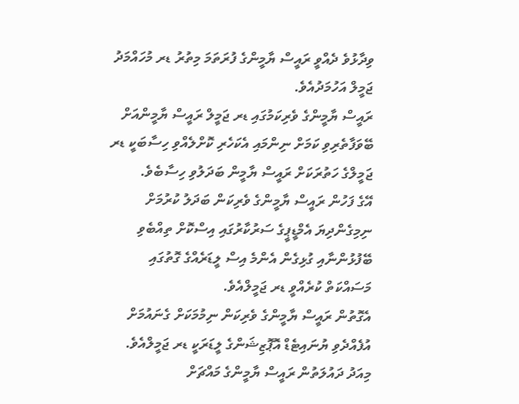ވިދާޅުވެ ދެއްވީ ރައީސް ޔާމީންގެ ފުރަތަމަ މިތުރު ޑރ މުހައްމަދު ޖަމީލް އަހުމަދުއެވެ.
ރައީސް ޔާމީންގެ ވެރިކަމުގައި ޑރ ޖަމީލް ރައީސް ޔާމީންއަށް ބޭވަފާތެރިވި ކަމަށް ނިންމައި އެކަހެރި ކޮށްލެއްވި ހިސާބަކީ ޑރ ޖަމީލްގެ ހަތުރަކަށް ރައީސް ޔާމީން ބަދަލުވި ހިސާބެވެ.
އޭގެ ފަހުން ރައީސް ޔާމީންގެ ވެރިކަން ބަދަލު ކުރުމަށް ނިމިގެންދިޔަ އެމްޑީޕީގެ ސަރުކާރުގައި އިސްކޮށް ތިއްބެވި ބޭފުޅުންނާއި ގުޅިގެން އެންމެ އިސް ލީޑަރެއްގެ ގޮތުގައި މަސައްކަތް ކުރެއްވީ ޑރ ޖަމީލްއެވެ.
އެގޮތުން ރައީސް ޔާމީންގެ ވެރިކަން ނިމުމަކަށް ގެނައުމަށް އުފެއްދެވި ޔުނައިޓެޑް އޮޕޮޒިޝަންގެ ލީޑަރަކީ ޑރ ޖަމީލްއެވެ. މިއަދު ދައުލަތުން ރައީސް ޔާމީންގެ މައްޗަށް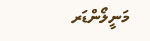މަނީލޯންޑަރ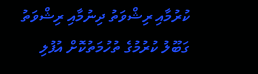ކުރުމާއި ރިޝްވަތު ދިނުމާއި ރިޝްވަތު ގަބޫލު ކުރުމުގެ ތުހުމަތުކޮށް އުފުލި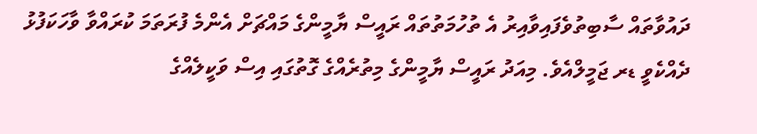ދައުވާތައް ސާބިތުވެފައިވާއިރު އެ ތުހުމަތުތައް ރައީސް ޔާމީންގެ މައްޗަށް އެންމެ ފުރަތަމަ ކުރައްވާ ވާހަކަފުޅު ދެއްކެވީ ޑރ ޖަމީލްއެވެ. މިއަދު ރައީސް ޔާމީންގެ މިތުރެއްގެ ގޮތުގައި އިސް ވަކީލެއްގެ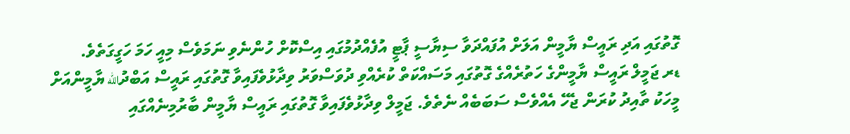ގޮތުގައި އަދި ރައީސް ޔާމީން އަލަށް އުފައްދަވާ ސިޔާސީ ޕާޓީ އުފެއްދުމުގައި އިސްކޮށް ހުންނެވި ނަމަވެސް މިއީ ހަމަ ހަގީގަތެވެ.
ޑރ ޖަމީލް ރައީސް ޔާމީންގެ ހަތުރެއްގެ ގޮތުގައި މަސައްކަތް ކުރެއްވި ދުވަސްވަރު ވިދާޅުވެފައިވާ ގޮތުގައި ރައީސް އަބްދުالله ޔާމީންއަށް މީހަކު ތާއިދު ކުރަން ޖެހޭ އެއްވެސް ސަބަބެއް ނެތެވެ. ޖަމީލް ވިދާޅުވެފައިވާ ގޮތުގައި ރައީސް ޔާމީން ބާރުމިނެއްގައި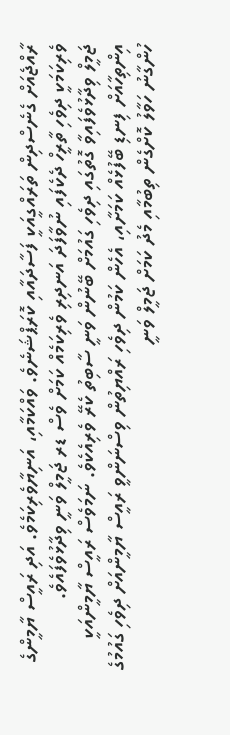ރާއްޖެއަށް ގެނެސްދިން ތަރައްގީއަކީ ފަސާދައާއި ކޮރަޕްޝަނެވެ. ވައްކަމާއި، އަނިޔާވެރިކަމެވެ. އަދި ރައީސް ޔާމީންގެ ވެރިކަމަކީ ދިވެހި ތާރީހް ދެކެފައި ނުވާފަދަ އަނދިރި ވެރިކަމެއް ކަމަށް ވެސް ޑރ ޖަމީލް ވަނީ ވިދާޅުވެފައެވެ.
ޖަމީލް ވިދާޅުވެފައިވާ ގޮތުގައި ދިވެހި ގައުމަށް ބޭނުން ވަނީ ސާބިތު ކެރޭ ވެރިއެކެވެ. ނަމަވެސް ރައީސް ޔާމީންއަކީ އިންތިހާއަށް ފިނޑި ބޭފުޅެއް ކަމަށާއި، އެހެން ކަމުން ދިވެހި ރައްޔިތުން ވިސްނަންވީ ރައީސް ޔާމީންއަށް ދިވެހި ގައުމުގެ ހުންގާނު ހަވާލު ކޮށްގެން ތިބުމާއި މެދު ކަމަށް ޖަމީލް ވަނީ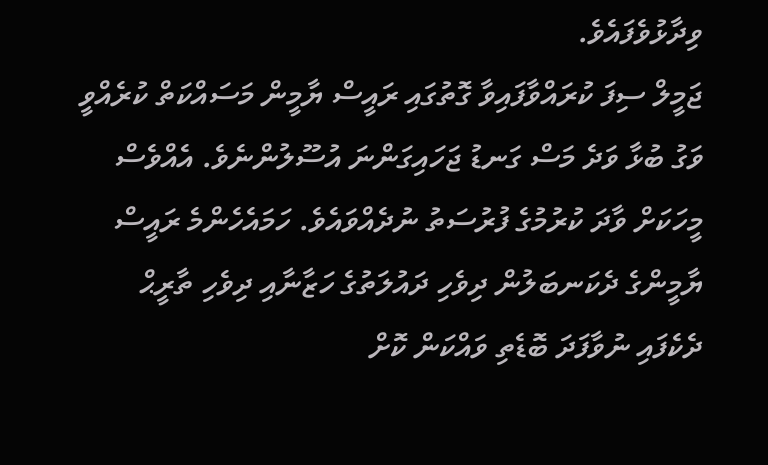ވިދާޅުވެފައެވެ.
ޖަމީލް ސިފަ ކުރައްވާފައިވާ ގޮތުގައި ރައީސް ޔާމީން މަސައްކަތް ކުރެއްވީ ވަގު ބުޅާ ވަދެ މަސް ގަނޑު ޖަހައިގަންނަ އުސޫލުންނެވެ. އެއްވެސް މީހަކަށް ވާދަ ކުރުމުގެ ފުރުސަތު ނުދެއްވައެވެ. ހަމައެހެންމެ ރައީސް ޔާމީންގެ ދެކަނބަލުން ދިވެހި ދައުލަތުގެ ހަޒާނާއި ދިވެހި ތާރީޙް ދެކެފައި ނުވާފަދަ ބޮޑެތި ވައްކަން ކޮށް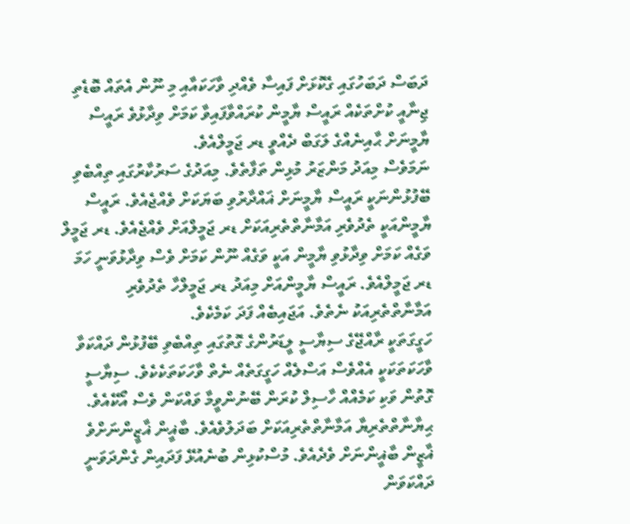ދަބަސް ދަބަހުގައި ގެކޮޅަށް ފައިސާ ވެއްދި ވާހަކައާއި މި ނޫން އެތައް ބޮޑެތި ޖިނާއީ ކުށްތަކެއް ރައީސް ޔާމީން ކުރައްވާފައިވާ ކަމަށް ވިދާޅުވެ ރައީސް ޔާމީނަށް ޙާއިނެއްގެ ލަގަބް ދެއްވީ ޑރ ޖަމީލްއެވެ.
ނަމަވެސް މިއަދު މަންޒަރު މުޅިން ތަފާތެވެ. މިއަދުގެ ސަރުކާރުގައި ތިއްބެވި ބޭފުޅުންނަކީ ރައީސް ޔާމީނަށް ޣައްދާރުވި ބަޔަކަށް ވެއްޖެއެވެ. ރައީސް ޔާމީންއަކީ ތެދުވެރި އަމާނާތްތެރިއަކަށް ޑރ ޖަމީލްއަށް ވެއްޖެއެވެ. ޑރ ޖަމީލް ވަގެއް ކަމަށް ވިދާޅުވި ޔާމީން އަކީ ވަގެއް ނޫން ކަމަށް ވެސް ވިދާޅުވަނީ ހަމަ ޑރ ޖަމީލްއެވެ. ރައީސް ޔާމީންއަށް މިއަދު ޑރ ޖަމީލްހާ ތެދުވެރި އަމާނާތްތެރިއަކު ނެތެވެ. އަޖައިބެއް ފަދަ ކަމެކެވެ.
ހަގީގަތަކީ ރާއްޖޭގެ ސިޔާސީ ލީޑަރުންގެ ގޮތުގައި ތިއްބެވި ބޭފުޅުން ދައްކަވާ ވާހަކަތަކަކީ އެއްވެސް އަސްލެއް ހަގީގަތެއް ނެތް ވާހަކަތަކެކެވެ. ސިޔާސީ ގޮތުން ވަކި ކަމެއްއް ހާސިލް ކުރަން ބޭނުންވީމާ ވައްކަން ވެސް އޯކޭއެވެ.  ޙިޔާނާތްތެރިޔާ އަމާނާތްތެރިއަކަށް ބަދަލުވެއެވެ. ބާޣީން ޣާޒީންނަށްވެ ޣާޒީން ބާޣީންނަށް ވެދެއެވެ. މުސްކުޅިން ބުނެއުޅޭ ފަދައިން ގެންދަވަނީ ދައްކަވަން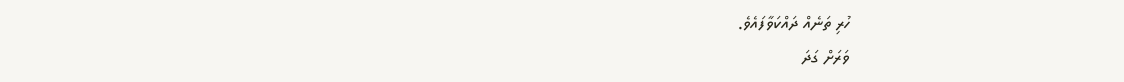ހުރި ތަނެއް ދައްކަވާފައެވެ.
ވަރަށް ގަދަ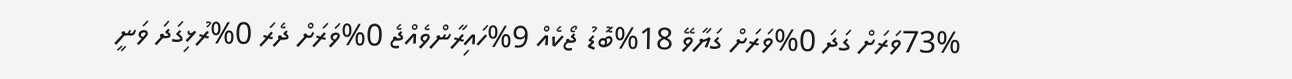73%ވަރަށް ގަދަ 0%ވަރަށް ގަޔާވޭ 18%ބޮޑު ޖޯކެއް 9%ހައިރާންވެއްޖެ 0%ވަރަށް ދެރަ 0%ރުޅިގަދަ ވަނީ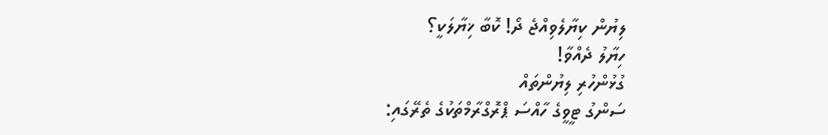ލިޔުން ކިޔާލެވިއްޖެ ދޯ! ކޮބާ ޚިޔާލަކީ؟
ހިޔާލު ދެއްވާ!
ގުޅުންހުރި ލިޔުންތައް
ސަންގު ޓީވީގެ ހާއްސަ ޕްރޮގްރާމްތަކުގެ ތެރޭގައި: